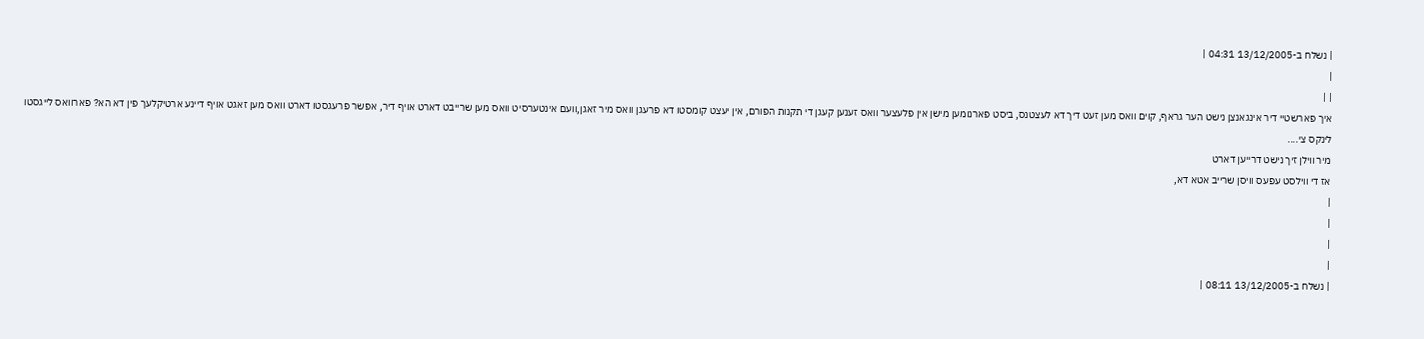| נשלח ב-13/12/2005 04:31 |
|
| |
איך פארשטיי דיר אינגאנצן נישט הער גראף, קוים וואס מען זעט דיך דא לעצטנס, ביסט פארנומען מישן אין פלעצער וואס זענען קעגן די תקנות הפורם, אין יעצט קומסטו דא פרעגן וואס מיר זאגן,וועם אינטערסיט וואס מען שרייבט דארט אויף דיר, אפשר פרעגסטו דארט וואס מען זאגט אויף דיינע ארטיקלעך פין דא הא? פארוואס לייגסטו לינקס צי....
מיר ווילן זיך נישט דרייען דארט
אז די ווילסט עפעס וויסן שרייב אטא דא,
|
|
|
|
| נשלח ב-13/12/2005 08:11 |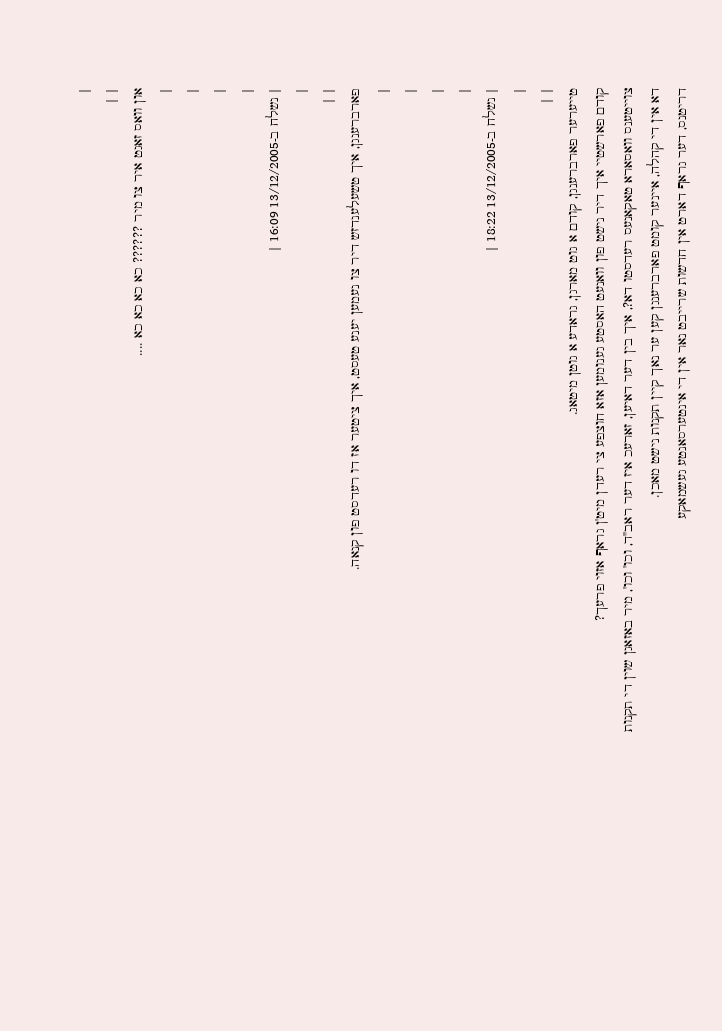|
| |
און וואס זאגט איר צו מיר ?????? כא כא כא כא ....
|
|
|
|
| נשלח ב-13/12/2005 16:09 |
|
| |
פארברענגן, איך טשעלענדזש דיר צו נעמען יענע טעסט, איך ציטער אז דו רעדסט פון קנאה.
|
|
|
|
| נשלח ב-13/12/2005 18:22 |
|
| |
טייערער פארברענגן, קודם א גוט מארגן, גראדע א גוטן מיטאג.
קודם פארשטיי איך דיר נישט פון וואנעט האסטע גענומען אזא חוצפע צי רעדן מיט'ן גראף אזוי פרעך?
צוייטענס וואסארא טאקאנעס רעדסטו דא?, איך בין דער דאיען, זארעכ איז דער ראב"ד, וכו' וכו', מיר באזאגן שוין די תקנות דא אין די קהלה, איינער קומט פארברענגן קען ער נאך קיין תקנות נישט מאכן.
דריטנס, דער גראף דארט אין חדשות שרייבט נאר אין די אינטערסאנטע געשמאקע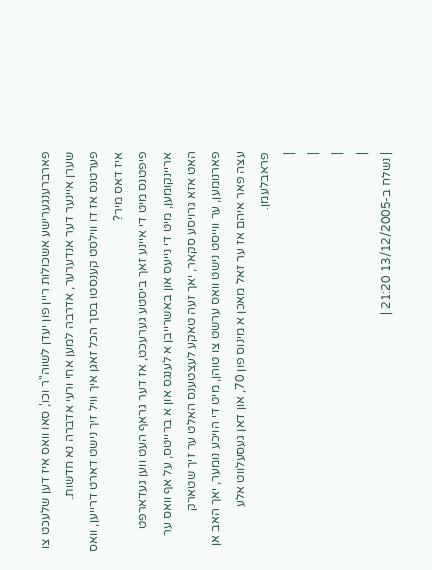פארברענגערישע אשכולות ריין פון יעדן לשוה"ר וכו', סאו וואס איז דען שלעכט צו שערן איינער דער אנדערער, אדרבה למען אחי ורעי אדברה נא חדשות.
פערטנס אז דו ווילסט קענסטו בסך הכל זאגן איך וויל זיך נישט דארט דרייען, וואס איז דאס מיר?
פיפטנס מיט די איינע זאך ביסטע גערעכט, אז דער גראף העט ווען געדארפט אריינקומען, מיט די נייעס און באשרייבן א לענגס און א ברייטס, על אף וואס ער האט אזא גרויסע סקאר, יאך זעה טאקע לעצטענס האלט ער זיך שטארק פארנומען, ער ווייסט נישט וואס ערשט צו טוהן, מיט די הויכע נומער, יאך האב אן עצה פאר איהם אז ער זאל מאכן א מינוס פון 70, און דאן געסעלווט אלע פראבלעמן.
|
|
|
|
| נשלח ב-13/12/2005 21:20 |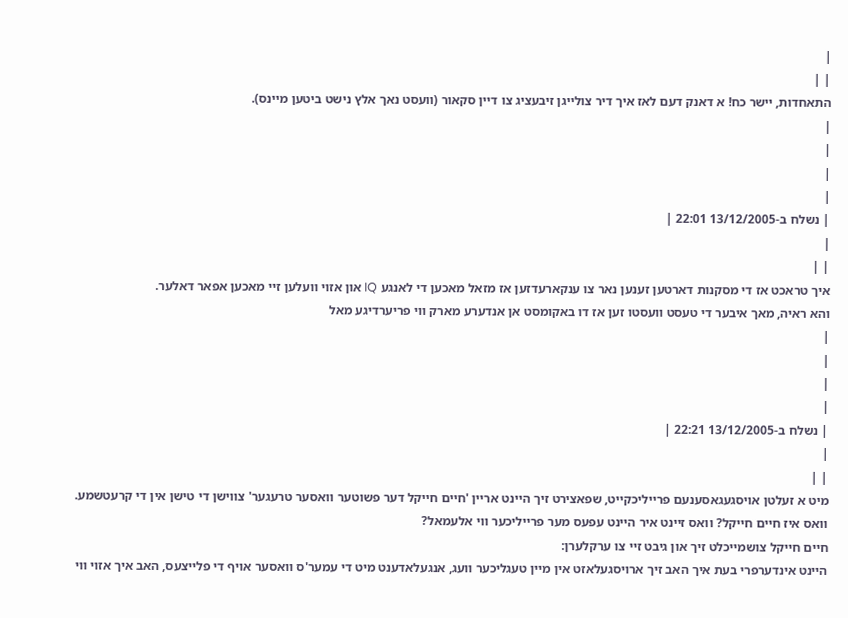|
| |
התאחדות, יישר כח! א דאנק דעם לאז איך דיר צולייגן זיבעציג צו דיין סקאור (וועסט נאך אלץ נישט ביטען מיינס).
|
|
|
|
| נשלח ב-13/12/2005 22:01 |
|
| |
איך טראכט אז די מסקנות דארטען זענען נאר צו ענקארעדזען אז מזאל מאכען די לאנגע IQ און אזוי וועלען זיי מאכען אפאר דאלער.
והא ראיה, מאך איבער די טעסט וועסטו זען אז דו באקומסט אן אנדערע מארק ווי פריערדיגע מאל
|
|
|
|
| נשלח ב-13/12/2005 22:21 |
|
| |
מיט א זעלטן אויסגעגאסענעם פרייליכקייט, שפאצירט זיך היינט אריין 'חיים חייקל דער פשוטער וואסער טרעגער' צווישן די טישן אין די קרעטשמע.
וואס איז חיים חייקל? וואס זיינט איר היינט עפעס מער פרייליכער ווי אלעמאל?
חיים חייקל צושמייכלט זיך און גיבט זיי צו ערקלערן:
היינט אינדערפרי בעת איך האב זיך ארויסגעלאזט אין מיין טעגליכער וועג, אנגעלאדענט מיט די עמער'ס וואסער אויף די פלייצעס, האב איך אזוי ווי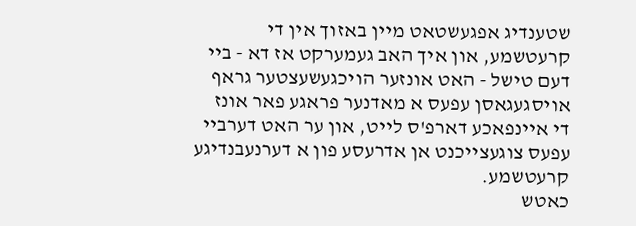שטענדיג אפגעשטאט מיין באזוך אין די קרעטשמע, און איך האב געמערקט אז דא - ביי דעם טישל - האט אונזער הויכגעשעצטער גראף אויסגעגאסן עפעס א מאדנער פראגע פאר אונז די איינפאכע דארפ'ס לייט, און ער האט דערביי עפעס צוגעצייכנט אן אדרעסע פון א דערנעבנדיגע קרעטשמע.
כאטש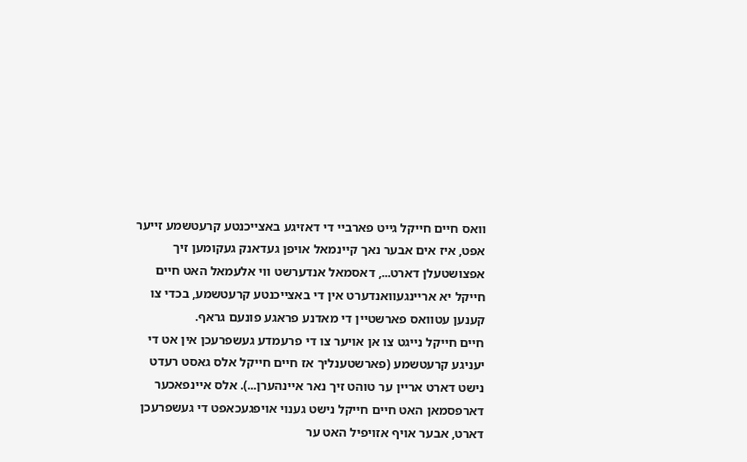וואס חיים חייקל גייט פארביי די דאזיגע באצייכנטע קרעטשמע זייער אפט, איז אים אבער נאך קיינמאל אויפן געדאנק געקומען זיך אפצושטעלן דארט..., דאסמאל אנדערשט ווי אלעמאל האט חיים חייקל יא אריינגעוואנדערט אין די באצייכנטע קרעטשמע, בכדי צו קענען עטוואס פארשטיין די מאדנע פראגע פונעם גראף.
חיים חייקל נייגט צו אן אויער צו די פרעמדע געשפרעכן אין אט די יעניגע קרעטשמע (פארשטענליך אז חיים חייקל אלס גאסט רעדט נישט דארט אריין ער טוהט זיך נאר איינהערן...). אלס איינפאכער דארפסמאן האט חיים חייקל נישט גענוי אויפגעכאפט די געשפרעכן דארט, אבער אויף אזויפיל האט ער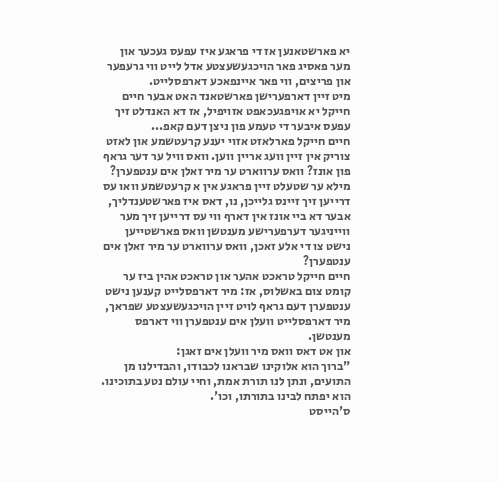יא פארשטאנען אז די פראגע איז עפעס געכער און מער פאסיג פאר הויכגעשעצטע אדל לייט ווי גרעפער און פריצים, ווי פאר איינפאכע דארפסלייט.
מיט זיין דארפערישן פארשטאנד האט אבער חיים חייקל יא אויפגעכאפט אזויפיל, אז דא האנדלט זיך עפעס איבער די טעמע פון ניצן דעם קאפ...
חיים חייקל פארלאזט אזוי יענע קרעטשמע און לאזט צוריק אין זיין וועג אריין ווען. וואס וויל ער דער גראף פון אונז? וואס ערווארט ער מיר זאלן אים ענטפערן? מילא ער שטעלט זיין פראגע אין א קרעטשמע וואו עס דרייען זיך זיינס גלייכן, נו, דאס איז פארשטענדליך, אבער דא ביי אונז אין דארף ווי עס דרייען זיך מער ווייניגער דערפערישע מענטשן וואס פארשטייען נישט צו די אלע זאכן, וואס ערווארט ער מיר זאלן אים ענטפערן?
חיים חייקל טראכט אהער און טראכט אהין ביז ער קומט צום באשלוס, אז: מיר דארפסלייט קענען נישט ענטפערן דעם גראף לויט זיין הויכגעשעצטע שפראך, מיר דארפסלייט וועלן אים ענטפערן ווי דארפס מענטשן.
און אט דאס וואס מיר וועלן אים זאגן:
"ברוך הוא אלוקינו שבראנו לכבודו, והבדילנו מן התועים, ונתן לנו תורת אמת, וחיי עולם נטע בתוכינו. הוא יפתח לבינו בתורתו, וכו'.
ס'הייסט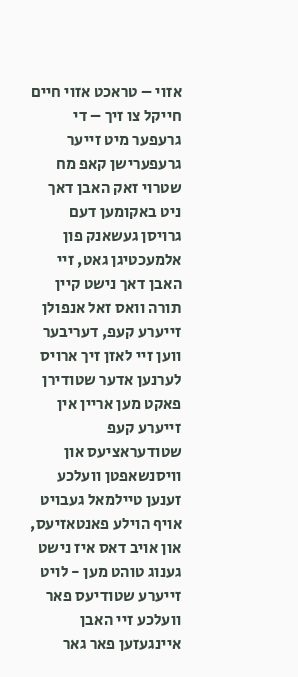אזוי – טראכט אזוי חיים חייקל צו זיך – די גרעפער מיט זייער גרעפערישן קאפ מח שטרוי זאק האבן דאך ניט באקומען דעם גרויסן געשאנק פון אלמעכטיגן גאט, זיי האבן דאך נישט קיין תורה וואס זאל אנפולן זייערע קעפ, דעריבער ווען זיי לאזן זיך ארויס לערנען אדער שטודירן פאקט מען אריין אין זייערע קעפ שטודעראציעס און וויסנשאפטן וועלכע זענען טיילמאל געבויט אויף הוילע פאנטאזיעס, און אויב דאס איז נישט גענוג טוהט מען - לויט זייערע שטודיעס פאר וועלכע זיי האבן איינגעזען פאר גאר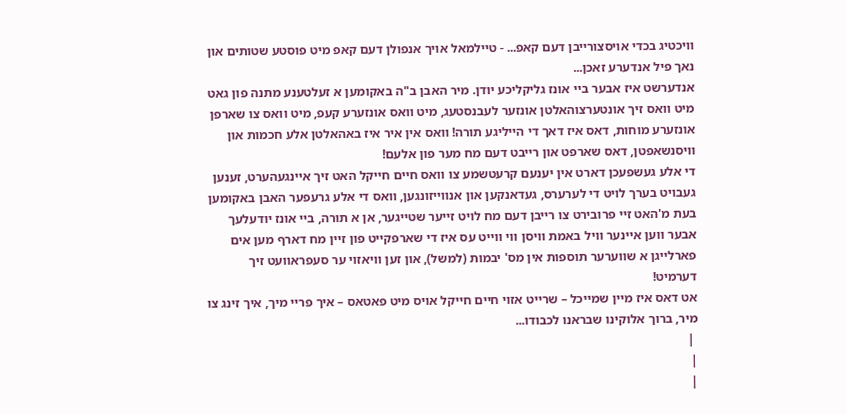וויכטיג בכדי אויסצורייבן דעם קאפ... - טיילמאל אויך אנפולן דעם קאפ מיט פוסטע שטותים און נאך פיל אנדערע זאכן...
אנדערשט איז אבער ביי אונז גליקליכע יודן. מיר האבן ב"ה באקומען א זעלטענע מתנה פון גאט מיט וואס זיך אונטערצוהאלטן אונזער לעבנסטעג, מיט וואס אונזערע קעפ, מיט וואס צו שארפן אונזערע מוחות, דאס איז דאך די הייליגע תורה! וואס אין איר איז באהאלטן אלע חכמות און וויסנשאפטן, דאס שארפט און רייבט דעם מח מער פון אלעם!
די אלע געשפעכן דארט אין יענעם קרעטשמע צו וואס חיים חייקל האט זיך איינגעהערט, זענען געבויט בערך לויט די לערערס, געדאנקען און אנווייזונגען, וואס די אלע גרעפער האבן באקומען בעת מ'האט זיי פרובירט צו רייבן דעם מח לויט זייער שטייגער, אן א תורה, ביי אונז יודעלעך אבער ווען איינער וויל באמת וויסן ווי ווייט עס איז די שארפקייט פון זיין מח דארף מען אים פארלייגן א שווערער תוספות אין מס' יבמות (למשל), און זען וויאזוי ער סעפראוועט זיך דערמיט!
אט דאס איז מיין שמייכל – שרייט אזוי חיים חייקל אויס מיט פאטאס – איך פריי מיך, איך זינג צו מיר, ברוך אלוקינו שבראנו לכבודו...
 |
|
|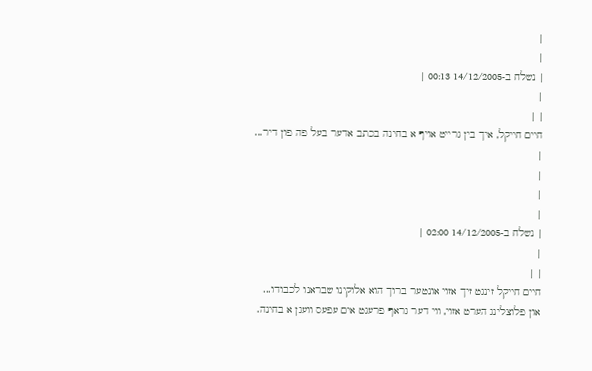|
|
| נשלח ב-14/12/2005 00:13 |
|
| |
חיים חייקל, איך בין גרייט אויף א בחינה בכתב אדער בעל פה פון דיר...
|
|
|
|
| נשלח ב-14/12/2005 02:00 |
|
| |
חיים חייקל זינגט זיך אזוי אונטער ברוך הוא אלוקינו שבראנו לכבודו...
און פלוצלינג הערט אזוי, ווי דער גראף פרעגט אים עפעס וועגן א בחינה.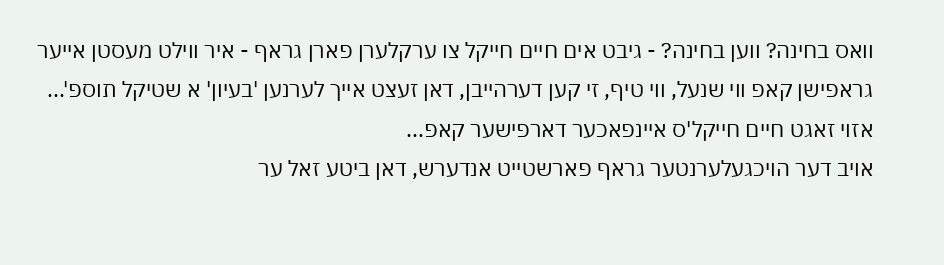וואס בחינה? ווען בחינה? - גיבט אים חיים חייקל צו ערקלערן פארן גראף - איר ווילט מעסטן אייער גראפישן קאפ ווי שנעל, ווי טיף, זי קען דערהייבן, דאן זעצט אייך לערנען 'בעיון' א שטיקל תוספ'...
אזוי זאגט חיים חייקל'ס איינפאכער דארפישער קאפ...
אויב דער הויכגעלערנטער גראף פארשטייט אנדערש, דאן ביטע זאל ער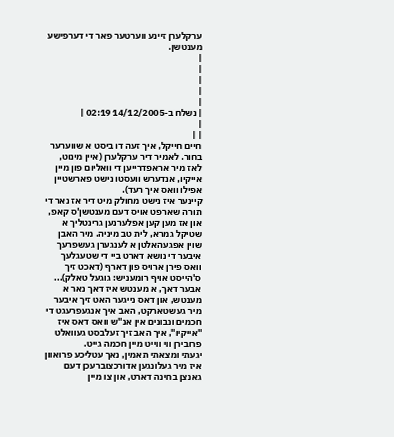ערקלערן זיינע ווערטער פאר די דערפישע מענטשן.
|
|
|
|
|
| נשלח ב-14/12/2005 02:19 |
|
| |
חיים חייקל, איך זעה דו ביסט א שווערער בחור. לאמיר דיר ערקלערן (איין מינוט, לאז מיר אראפדרייען די וואליום פון מיין אייקיו, אנדערש וועסטו נישט פארשטיין אפילו וואס איך רעד).
קיינער איז נישט מחולק מיט דיר אז נאר די תורה שארפט אויס דעם מענטשן'ס קאפ, און אז מען קען אפלערנען גרינטליך א שטיקל גמרא, לית טב מיניה. מיר האבן שוין אפגעהאלטן א לענגערן געשפרעך איבער די נושא דארט ביי די שטעגלעך וואס פירן ארויס פון דארף (דאכט זיך ס'הייסט אויף רומעניש: גוגעל טאלק)...
אבער דאך, א מענטש איז דאך נאר א מענטש, און דאס נייגער האט זיך איבער מיר געשטארקט, האב איך אנגעפרעגט די חכמים ונבונים אין אנ"ש וואס דאס איז "אייקיו", איך האב זיך זעלבסט געוואלט פרובירן ווי ווייט מיין חכמה גייט.
יגעתי ומצאתי תאמין, נאך עטליכע פרואוון איז מיר געלונגען אדורכצוברעכן דעם גאנצן בחינה דארט, און צו מיין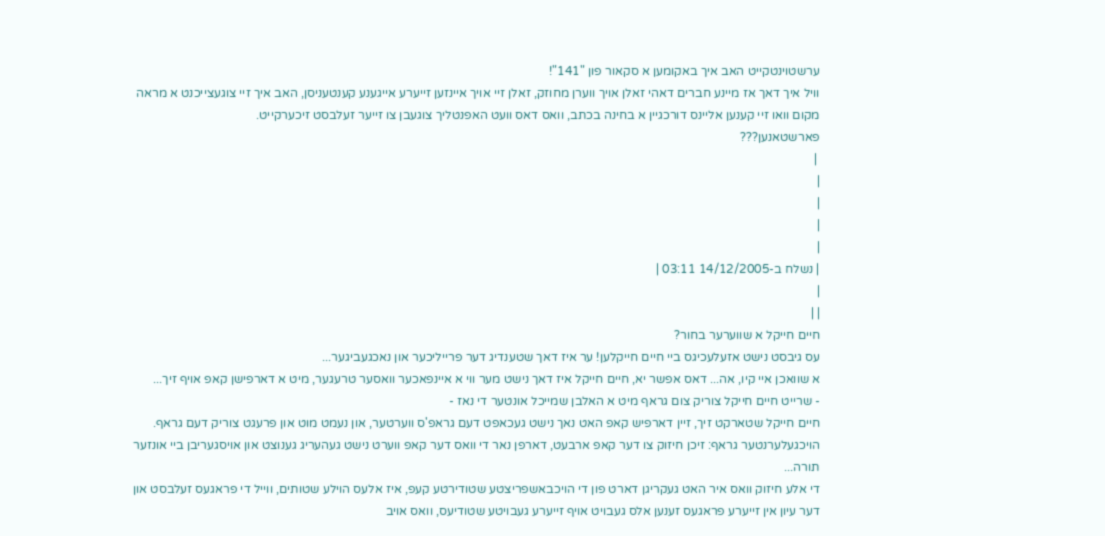ערשטוינטקייט האב איך באקומען א סקאור פון "141"!
וויל איך דאך אז מיינע חברים דאהי זאלן אויך ווערן מחוזק, זאלן זיי אויך איינזען זייערע אייגענע קענטעניסן, האב איך זיי צוגעצייכנט א מראה מקום וואו זיי קענען אליינס דורכגיין א בחינה בכתב, וואס דאס וועט האפנטליך צוגעבן צו זייער זעלבסט זיכערקייט.
פארשטאנען???
 |
|
|
|
|
| נשלח ב-14/12/2005 03:11 |
|
| |
חיים חייקל א שווערער בחור?
עס גיבסט נישט אזעלעכיגס ביי חיים חייקלען! ער איז דאך שטענדיג דער פרייליכער און נאכגעביגער...
א שוואכן איי קיו, אה... דאס אפשר יא, חיים חייקל איז דאך נישט מער ווי א איינפאכער וואסער טרעגער, מיט א דארפישן קאפ אויף זיך...
- שרייט חיים חייקל צוריק צום גראף מיט א האלבן שמייכל אונטער די נאז -
חיים חייקל שטארקט זיך, זיין דארפיש קאפ האט נאך נישט געכאפט דעם גראפ'ס ווערטער, און נעמט מוט און פרעגט צוריק דעם גראף.
הויכגעלערנטער גראף: זיכן חיזוק צו דער קאפ ארבעט, דארפן נאר די וואס דער קאפ ווערט נישט געהעריג גענוצט און אויסגעריבן ביי אונזער תורה...
די אלע חיזוק וואס איר האט געקריגן דארט פון די הויכבאשפריצטע שטודירטע קעפ, איז אלעס הוילע שטותים, ווייל די פראגעס זעלבסט און דער עיון אין זייערע פראגעס זענען אלס געבויט אויף זייערע געבויטע שטודיעס, וואס אויב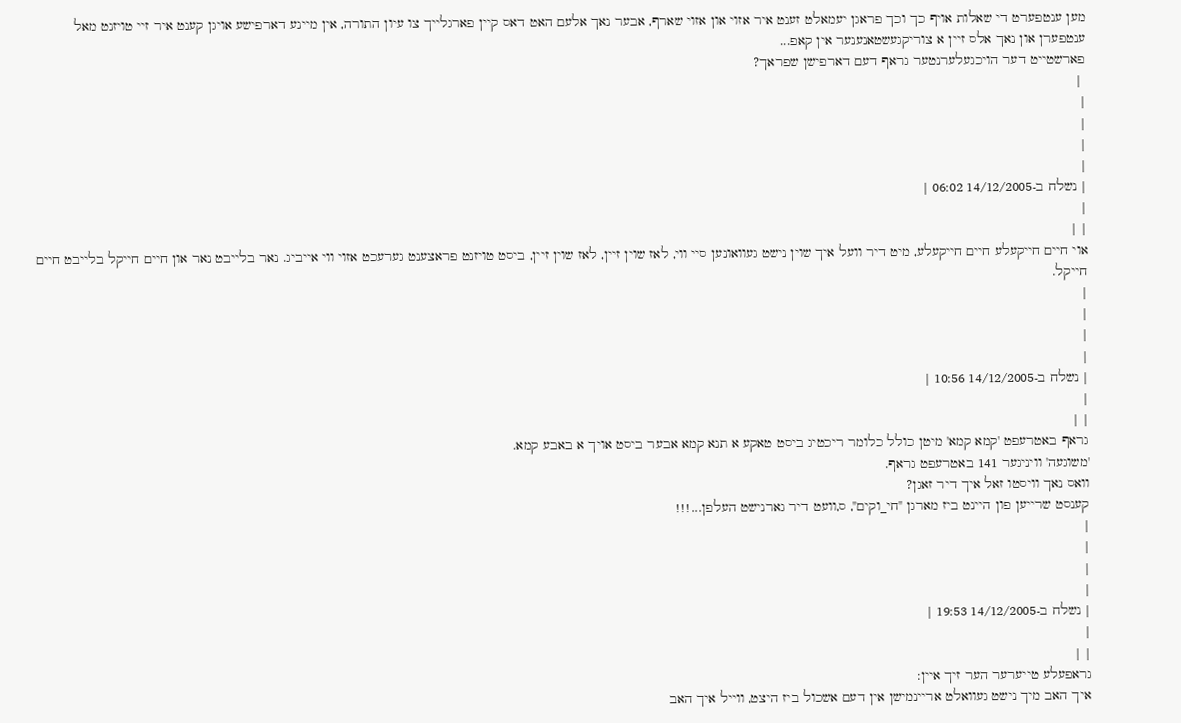מען ענטפערט די שאלות אויף כך וכך פראגן יעמאלט זענט איר אזוי און אזוי שארף, אבער נאך אלעם האט דאס קיין פארגלייך צו עיון התורה, אין מיינע דארפישע אויגן קענט איר זיי טויזנט מאל ענטפערן און נאך אלס זיין א צוריקגעשטאנענער אין קאפ...
פארשטייט דער הויכגעלערנטער גראף דעם דארפישן שפראך?
 |
|
|
|
|
| נשלח ב-14/12/2005 06:02 |
|
| |
אוי חיים חייקעלע חיים חייקעלע, מיט דיר וועל איך שוין נישט געוואונען סיי ווי, לאז שוין זיין, לאז שוין זיין, ביסט טויזנט פראצענט גערעכט אזוי ווי אייביג. נאר בלייבט נאר און חיים חייקל בלייבט חיים חייקל.
|
|
|
|
| נשלח ב-14/12/2005 10:56 |
|
| |
גראף באטרעפט 'קמא קמא' מיטן כולל כלומר ריכטיג ביסט טאקע א תנא קמא אבער ביסט אויך א באבע קמא.
'משוגעה' וויניגער 141 באטרעפט גראף.
וואס נאך וויסטו זאל איך דיר זאגן?
קענסט שרייען פון היינט ביז מארגן "חי_וקים", ס,וועט דיר גארנישט העלפן...!!!
|
|
|
|
| נשלח ב-14/12/2005 19:53 |
|
| |
גראפעלע טייערער הער זיך איין:
איך האב מיך נישט געוואלט אריינמישן אין דעם אשכול ביז היצט, ווייל איך האב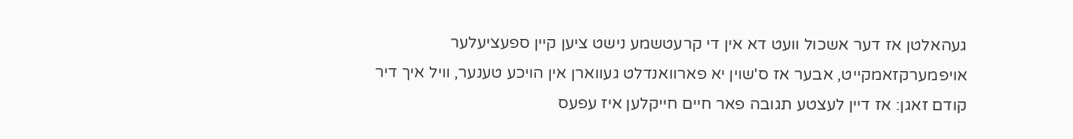געהאלטן אז דער אשכול וועט דא אין די קרעטשמע נישט ציען קיין ספעציעלער אויפמערקזאמקייט, אבער אז ס'שוין יא פארוואנדלט געווארן אין הויכע טענער, וויל איך דיר קודם זאגן: אז דיין לעצטע תגובה פאר חיים חייקלען איז עפעס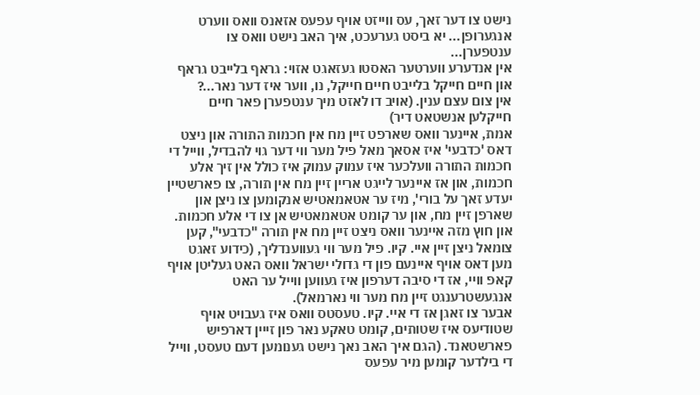נישט צו דער זאך, עס ווייזט אויף עפעס אזאנס וואס ווערט אנגערופן... יא ביסט גערעכט, איך האב נישט וואס צו ענטפערן...
אין אנדערע ווערטער האסטו געזאגט אזוי: גראף בלייבט גראף און חיים חייקל בלייבט חיים חייקל, נו, ווער איז דער נאר...?
אין צום עצם ענין. (אויב דו לאזט מיך ענטפערן פאר חיים חייקלען אנשטאט דיר)
אמת, איינער וואס שארפט זיין מח אין חכמות התורה און ניצט דאס 'כדבעי' איז אסאך מאל פיל מער ווי דער גוי להבדיל, ווייל די חכמות התורה וועלכער איז עמוק עמוק איז כולל אין זיך אלע חכמות, און אז איינער לייגט אריין זיין מח אין תורה, צו פארשטיין יעדע זאך על בורי', מיז ער אטאמאטיש אנקומען צו ניצן און שארפן זיין מח, און ער קומט אטאמאטיש אן צו די אלע חכמות.
און חוץ מזה איינער וואס ניצט זיין מח אין תורה "כדבעי", קען צומאל ניצן זיין איי. קיו. פיל מער ווי געווענדליך, (כידוע זאגט מען דאס אויף איינעם פון די גדולי ישראל וואס האט געליטן אויף קאפ וויי, אז די סיבה דערפון איז געווען ווייל ער האט אנגעשטרענגט זיין מח מער ווי נארמאל).
אבער צו זאגן אז די איי. קיו. טעסטס וואס איז געבויט אויף שטודיעס איז שטותים, קומט טאקע נאר פון זייין דארפיש פארשטאנד. (הגם איך האב נאך נישט גענומען דעם טעסט, ווייל די בילדער קומען מיר עפעס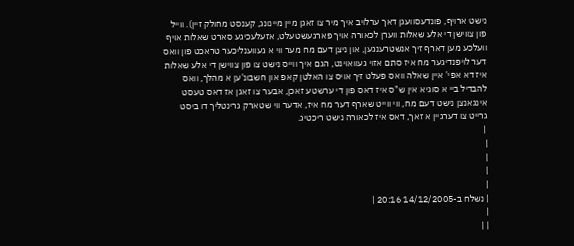נישט ארויף, פונדעסוועגן דאך ערלויב איך מיר צו זאגן מיין מיינונג, קענסט מחולק זיין). ווייל פון צווישן די אלע שאלות ווערן לכאורה אויך פארגעשטעלט, אזעלעכיגע סארט שאלות אויף וועלכע מען דארף זיך אנשטרענגען, און ניצן דעם מח מער ווי א געווענליכער טראכט פון וואס דער לויפנדיגער מח איז סתם אזוי געוואוינט, הגם איך ווייס נישט צו פון צווישן די אלע שאלות איז דא אפי' איין שאלה וואס פעלט זיך אויס צו האלטן קאפ און חשבונ'ען א מהלך, וואס להבדיל ביי א סוגיא אין ש"ס איז דאס פון די ערשטע זאכן, אבער צו זאגן אז דאס טעסט אינגאנצן נישט דעם מח, ווי ווייט שארף דער מח איז, אדער ווי שטארק גרינטליך דו ביסט גרייט צו דערגיין א זאך, דאס איז לכאורה נישט ריכטיג.
 |
|
|
|
|
| נשלח ב-14/12/2005 20:16 |
|
| |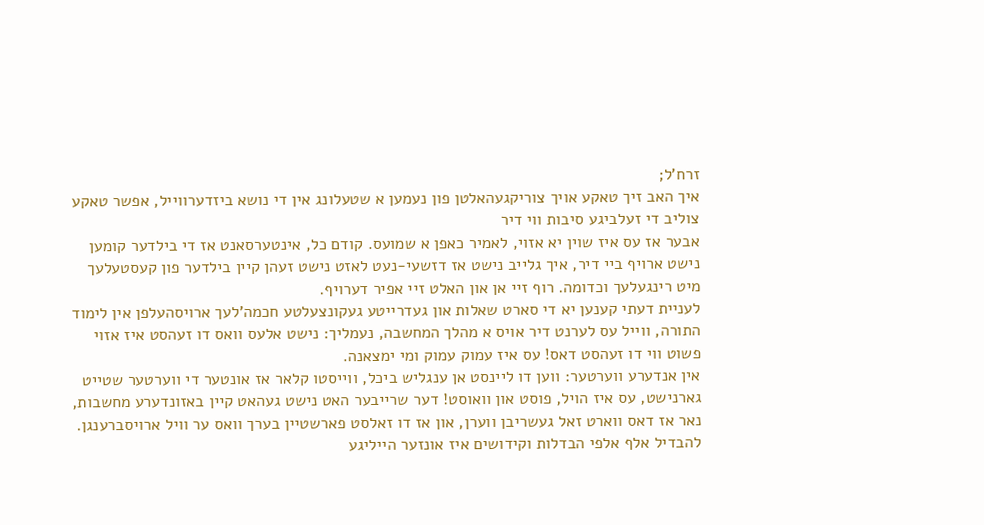זרח'ל;
איך האב זיך טאקע אויך צוריקגעהאלטן פון נעמען א שטעלונג אין די נושא ביזדערווייל, אפשר טאקע צוליב די זעלביגע סיבות ווי דיר
אבער אז עס איז שוין יא אזוי, לאמיר כאפן א שמועס. קודם כל, אינטערסאנט אז די בילדער קומען נישט ארויף ביי דיר, איך גלייב נישט אז דזשעי-נעט לאזט נישט זעהן קיין בילדער פון קעסטעלעך מיט רינגעלעך וכדומה. רוף זיי אן און האלט זיי אפיר דערויף.
לעניית דעתי קענען יא די סארט שאלות און געדרייטע געקונצעלטע חכמה'לעך ארויסהעלפן אין לימוד התורה, ווייל עס לערנט דיר אויס א מהלך המחשבה, נעמליך: נישט אלעס וואס דו זעהסט איז אזוי פשוט ווי דו זעהסט דאס! עס איז עמוק עמוק ומי ימצאנה.
אין אנדערע ווערטער: ווען דו ליינסט אן ענגליש ביכל, ווייסטו קלאר אז אונטער די ווערטער שטייט גארנישט, עס איז הויל, פוסט און וואוסט! דער שרייבער האט נישט געהאט קיין באזונדערע מחשבות, נאר אז דאס ווארט זאל געשריבן ווערן, און אז דו זאלסט פארשטיין בערך וואס ער וויל ארויסברענגן.
להבדיל אלף אלפי הבדלות וקידושים איז אונזער הייליגע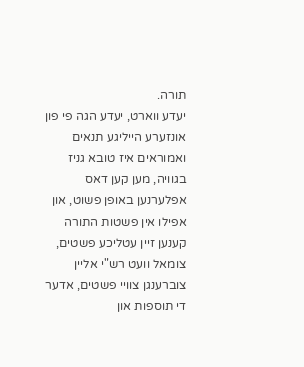תורה.
יעדע ווארט, יעדע הגה פי פון אונזערע הייליגע תנאים ואמוראים איז טובא גניז בגוויה, מען קען דאס אפלערנען באופן פשוט, און אפילו אין פשטות התורה קענען זיין עטליכע פשטים, צומאל וועט רש"י אליין צוברענגן צוויי פשטים, אדער די תוספות און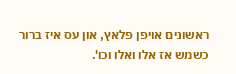ראשונים אויפן פלאץ, און עס איז ברור כשמש אז אלו ואלו וכו'.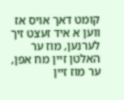קומט דאך אויס אז ווען א איד זעצט זיך לערנען, מוז ער האלטן זיין מח אפן, ער מוז זיין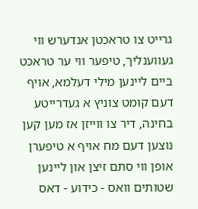גרייט צו טראכטן אנדערש ווי געווענליך, טיפער ווי ער טראכט ביים ליינען מילי דעלמא, אויף דעם קומט צוניץ א געדרייטע בחינה, דיר צו ווייזן אז מען קען נוצען דעם מח אויף א טיפערן אופן ווי סתם זיצן און ליינען שטותים וואס - כידוע - דאס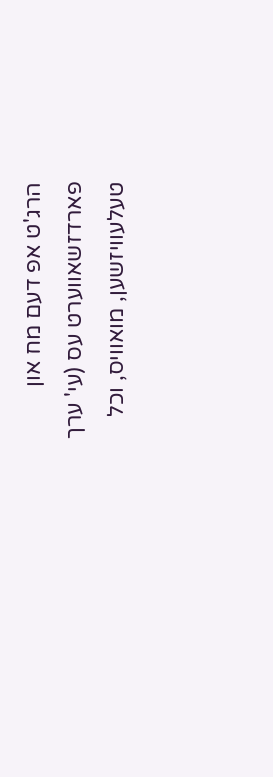הרג'ט אפ דעם מח און פארדזשאווערט עס (עי' ערך טעלעוויזשען, מואוויס, וכל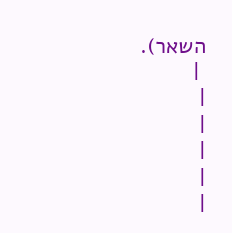השאר).
 |
|
|
|
|
|